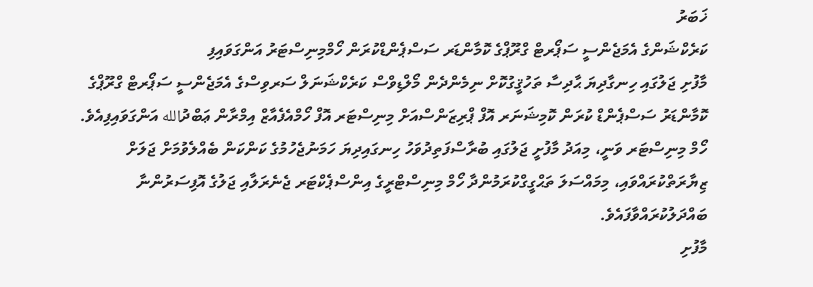ޚަބަރު
ކަރެކްޝަންގެ އެމަޖެންސީ ސަޕޯރޓް ގްރޫޕްގެ ކޮމާންޑަރ ސަސްޕެންޑްކުރަން ހޯމްމިނިސްޓަރު އަންގަވައިފި
މާފުށި ޖަލުގައި ހިނގާދިޔަ ޙާދިސާ ތަހުޤީގުކޮށް ނިމެންދެން މޯލްޑިވްސް ކަރެކްޝަނަލް ސަރވިސްގެ އެމަޖެންސީ ސަޕޯރޓް ގްރޫޕްގެ ކޮމާންޑަރު ސަސްޕެންޑް ކުރަން ކޮމިޝަނަރ އޮފް ޕްރިޒަންސްއަށް މިނިސްޓަރ އޮފް ހޯމްއެފެއާޒް އިމްރާން ޢަބްދުالله އަންގަވައިފިއެވެ.
ހޯމް މިނިސްޓަރ ވަނީ، މިއަދު މާފުށީ ޖަލުގައި ބުރާސްފަތިދުވަހު ހިނގައިދިޔަ ހަމަނުޖެހުމުގެ ކަންކަން ބެއްލެވުމަށް ޖަލަށް ޒިޔާރަތްކުރައްވައި، މިމައްސަލަ ތަޙްގީގްކުރަމުންދާ ހޯމް މިނިސްޓްރީގެ އިންސްޕެކްޓަރ ޖެނެރަލާއި ޖަލުގެ އޮފިސަރުންނާ ބައްދަލުކުރައްވާފައެވެ.
މާފުށި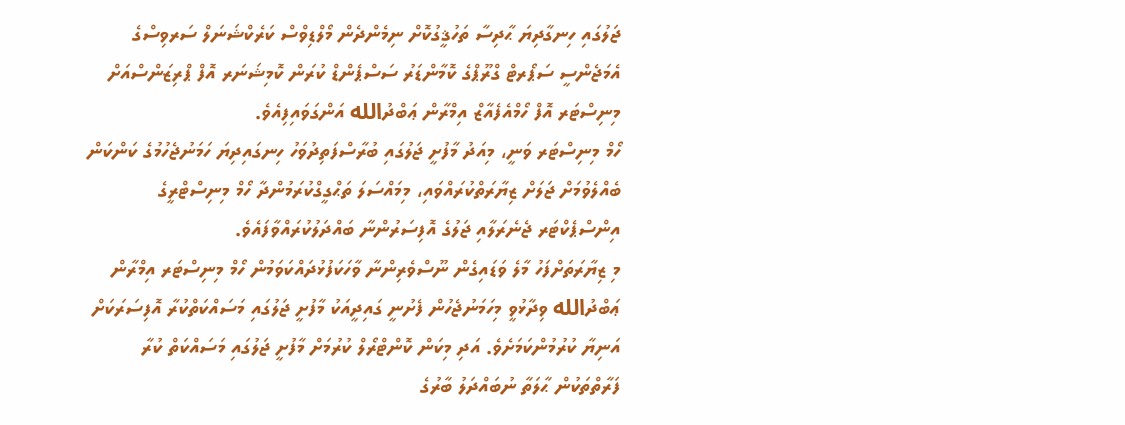ޖަލުގައި ހިނގާދިޔަ ޙާދިސާ ތަހުޤީގުކޮށް ނިމެންދެން މޯލްޑިވްސް ކަރެކްޝަނަލް ސަރވިސްގެ އެމަޖެންސީ ސަޕޯރޓް ގްރޫޕްގެ ކޮމާންޑަރު ސަސްޕެންޑް ކުރަން ކޮމިޝަނަރ އޮފް ޕްރިޒަންސްއަށް މިނިސްޓަރ އޮފް ހޯމްއެފެއާޒް އިމްރާން ޢަބްދުالله އަންގަވައިފިއެވެ.
ހޯމް މިނިސްޓަރ ވަނީ، މިއަދު މާފުށީ ޖަލުގައި ބުރާސްފަތިދުވަހު ހިނގައިދިޔަ ހަމަނުޖެހުމުގެ ކަންކަން ބެއްލެވުމަށް ޖަލަށް ޒިޔާރަތްކުރައްވައި، މިމައްސަލަ ތަޙްގީގްކުރަމުންދާ ހޯމް މިނިސްޓްރީގެ އިންސްޕެކްޓަރ ޖެނެރަލާއި ޖަލުގެ އޮފިސަރުންނާ ބައްދަލުކުރައްވާފައެވެ.
މި ޒިޔާރަތަށްފަހު މާލެ ވަޑައިގެން ނޫސްވެރިންނާ ވާހަކަފުޅުދައްކަވަމުން ހޯމް މިނިސްޓަރ އިމްރާން ޢަބްދުالله ވިދާޅުވީ މިހަމަނުޖެހުން ފެށުނީ ގައިދީއަކު މާފުށީ ޖަލުގައި މަސައްކަތްކުރާ އޮފިސަރަކަށް އަނިޔާ ކުރުމުންކަމަށެވެ. އަދި މިކަން ކޮންޓްރޯލް ކުރުމަށް މާފުށީ ޖަލުގައި މަސައްކަތް ކުރާ ފަރާތްތަކުން ޙާލަތާ ނުބައްދަލު ބާރުގެ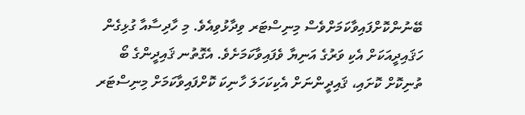ބޭނުންކޮށްފައިވާކަމަށްވެސް މިނިސްޓަރ ވިދާޅުވިއެވެ. މި ހާދިސާއާ ގުޅިގެން ހަޤައިދީއަކަށް އެކި ވަރުގެ އަނިޔާ ވެފައިވާކަމަށެވެ. އެގޮތުނ ޤައިދީންގެ ބޯ ތުނިކޮށް ކޮށައި، ޤައިދީންނަށް އެކިކަހަލަ ހާނިކަ ކޮށްފައިވާކަމަށް މިނިސްޓަރ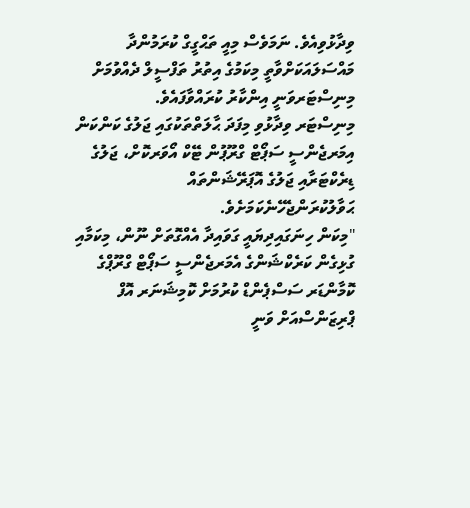ވިދާޅުވިއެވެ. ނަމަވެސް މިއީ ތަޙްގީގް ކުރަމުންދާ މައްސަލައަކަށްވާތީ މިކަމުގެ އިތުރު ތަފްސީލް ދެއްވުމަށް މިނިސްޓަރވަނީ އިންކާރު ކުރައްވާފައެވެ.
މިނިސްޓަރ ވިދާޅުވި މިފަދަ ޙާލަތްތަކުގައި ޖަލުގެ ކަންކަން އިމަރޖެންސީ ސަޕޯޓް ގްރޫޕުން ޓޭކް އޯވަރކޮށް، ޖަލުގެ ޑިރެކްޓަރާއި ޖަލުގެ އޮޕަރޭޝަންތައް ޙަވާލުކުރަންޖެހޭނެކަމަށެވެ.
"މިކަން ހިނަގައިދިޔައީ ގަވައިދާ އެއްގޮތަށް ނޫން، މިކަމާއި ގުޅިގެން ކަރެކްޝަންގެ އެމަރޖެންސީ ސަޕޯޓް ގްރޫޕްގެ ކޮމާންޑަރ ސަސްޕެންޑް ކުރުމަށް ކޮމިޝަނަރ އޮފް ޕްރިޒަންސްއަށް ވަނީ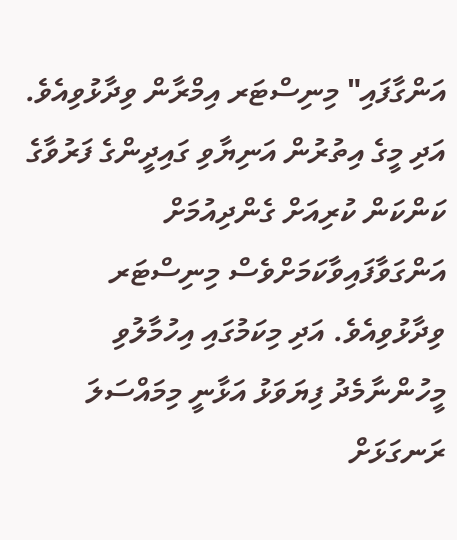އަންގާފައި" މިނިސްޓަރ އިމްރާން ވިދާޅުވިއެވެ.
އަދި މީގެ އިތުރުން އަނިޔާވި ގައިދީންގެ ފަރުވާގެ ކަންކަން ކުރިއަށް ގެންދިއުމަށް އަންގަވާފައިވާކަމަށްވެސް މިނިސްޓަރ ވިދާޅުވިއެވެ. އަދި މިކަމުގައި އިހުމާލުވި މީހުންނާމެދު ފިޔަވަޅު އަޅާނީ މިމައްސަލަ ރަނގަޅަށް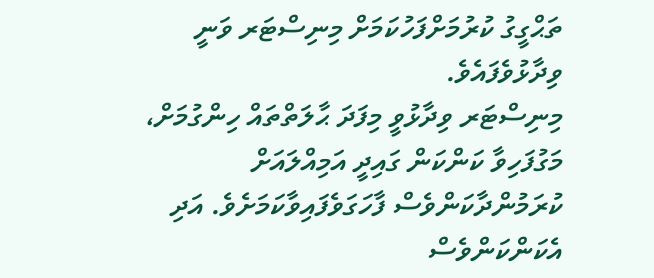ތަޙްގީގު ކުރުމަށްފަހުކަމަށް މިނިސްޓަރ ވަނީ ވިދާޅުވެފައެވެ.
މިނިސްޓަރ ވިދާޅުވީ މިފަދަ ޙާލަތްތައް ހިންގުމަށް، މަގުފަހިވާ ކަންކަން ގައިދީ އަމިއްލައަށް ކުރަމުންދާކަންވެސް ފާހަގަވެފައިވާކަމަށެވެ. އަދި އެކަންކަންވެސް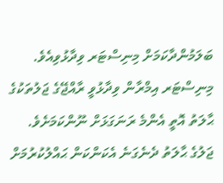ބަލަމުންދާކަމަށް މިނިސްޓަރ ވިދާޅުވިއެވެ. މިނިސްޓަރ އިމްރާން ވިދާޅުވީ ރާއްޖޭގެ ޖަލުތަކުގެ ޙާލަތު އޮތީ އެންމެ ރަނަގަޅަށް ނޫންކަމަށެވެ. ޖަލުގެ ޙާލަތު ދެނެގަނެ އެކަންކަން ޙައްލުކުރުމަށް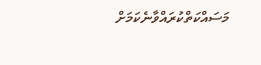މަސައްކަތްކުރައްވާނެކަމަށް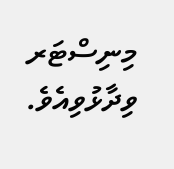މިނިސްޓަރ ވިދާޅުވިއެވެ.